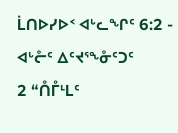ᒫᑎᐅᓯᐅᑉ ᐊᒡᓚᖏᑦ 6:2 - ᐊᒡᓔᑦ ᐃᑦᔪᕐᖕᓁᑦᑐᑦ
2 “ᑍᒤᒻᒪᑦ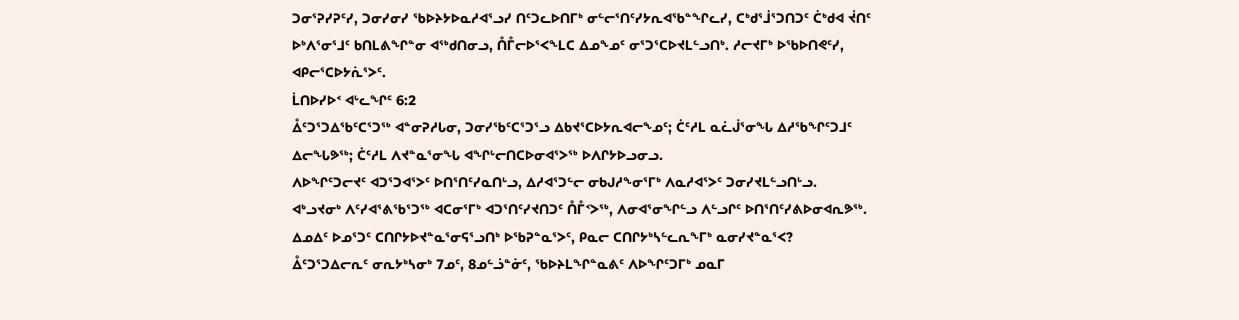ᑐᓂᕐᕈᓯᕈᑦᓯ, ᑐᓂᓯᓂᓯ ᖃᐅᔨᔭᐅᓇᓱᐊᕐᓗᓯ ᑎᑦᑐᓚᐅᑎᒥᒃ ᓂᓪᓕᕐᑎᑦᓯᔭᕆᐊᖃᓐᖏᓚᓯ, ᑕᒃᑯᕐᒨᕐᑐᑎᑐᑦ ᑖᒃᑯᐊ ᔫᑎᑦ ᐅᒃᐱᕐᓂᕐᒧᑦ ᑲᑎᒪᕕᖏᓐᓂ ᐊᖅᑯᑎᓂᓗ, ᑍᒤᓕᐅᕐᐸᖕᒪᑕ ᐃᓄᖕᓄᑦ ᓂᕐᑐᕐᑕᐅᔪᒪᓪᓗᑎᒃ. ᓱᓕᔪᒥᒃ ᐅᖃᐅᑎᕙᑦᓯ, ᐊᑭᓕᕐᑕᐅᔭᕇᕐᐳᑦ.
ᒫᑎᐅᓯᐅᑉ ᐊᒡᓚᖏᑦ 6:2
ᐂᑦᑐᕐᑐᐃᖃᑦᑕᕐᑐᖅ ᐊᓐᓂᕈᓱᒐᓂ, ᑐᓂᓯᖃᑦᑕᕐᑐᕐᓗ ᐃᑲᔪᕐᑕᐅᔭᕆᐊᓕᖕᓄᑦ; ᑖᑦᓱᒪ ᓇᓛᒎᕐᓂᖓ ᐃᓱᖃᖏᑦᑐᒧᑦ ᐃᓕᖓᕗᖅ; ᑖᑦᓱᒪ ᐱᔪᓐᓇᕐᓂᖓ ᐊᖏᒡᓕᑎᑕᐅᓂᐊᕐᐳᖅ ᐅᐱᒋᔭᐅᓗᓂᓗ.
ᐱᐅᖏᑦᑐᓕᔪᑦ ᐊᑐᕐᑐᐊᕐᐳᑦ ᐅᑎᕐᑎᑦᓯᓇᑎᒡᓗ, ᐃᓱᐊᕐᑐᓪᓕ ᓂᑲᒍᓱᖕᓂᕐᒥᒃ ᐱᓇᓱᐊᕐᐳᑦ ᑐᓂᓯᔪᒪᓪᓗᑎᒡᓗ.
ᐊᒃᓗᔪᓂᒃ ᐱᑦᓯᐊᕐᕕᖃᕐᑐᖅ ᐊᑕᓂᕐᒥᒃ ᐊᑐᕐᑎᑦᓯᔪᑎᑐᑦ ᑍᒤᑉᐳᖅ, ᐱᓂᐊᕐᓂᖏᓪᓗ ᐱᓪᓗᒋᑦ ᐅᑎᕐᑎᑦᓯᕕᐅᓂᐊᕆᕗᖅ.
ᐃᓄᐃᑦ ᐅᓄᕐᑐᑦ ᑕᑎᒋᔭᐅᔪᓐᓇᕐᓂᕋᕐᓗᑎᒃ ᐅᖃᕈᓐᓇᕐᐳᑦ, ᑭᓇᓕ ᑕᑎᒋᔭᒃᓴᓪᓚᕆᖕᒥᒃ ᓇᓂᓯᔪᓐᓇᕐᐸ?
ᐂᑦᑐᕐᑐᐃᓕᕆᑦ ᓂᕆᔭᒃᓴᓂᒃ 7ᓄᑦ, 8ᓄᓪᓘᓐᓃᑦ, ᖃᐅᔨᒪᖏᓐᓇᕕᑦ ᐱᐅᖏᑦᑐᒥᒃ ᓄᓇᒥ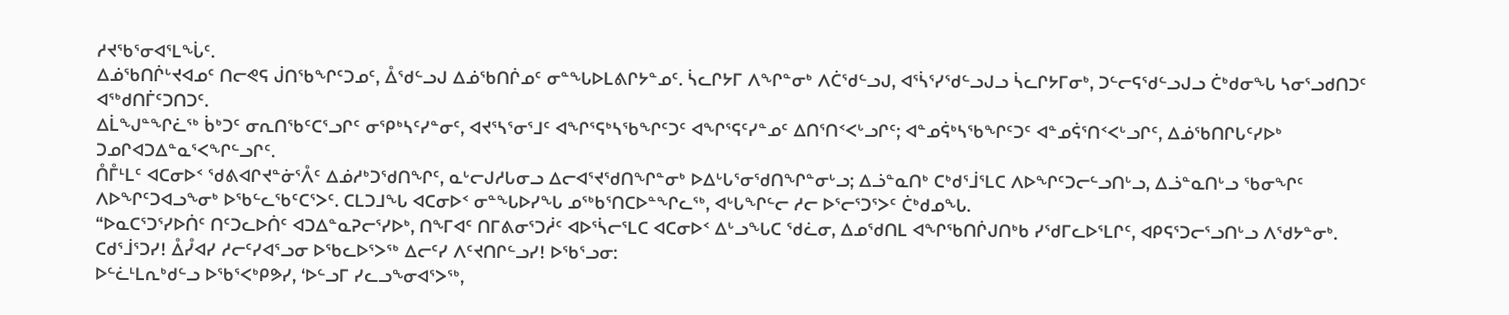ᓱᔪᖃᕐᓂᐊᕐᒪᖔᑦ.
ᐃᓅᖃᑎᒌᒡᔪᐊᓄᑦ ᑎᓕᕙᕋ ᒎᑎᖃᖏᑦᑐᓄᑦ, ᐂᖁᓪᓗᒍ ᐃᓅᖃᑎᒌᓄᑦ ᓂᓐᖓᐅᒪᕕᒋᔭᓐᓄᑦ. ᓵᓚᒋᔭᒥ ᐱᖏᓐᓂᒃ ᐱᑖᖁᓪᓗᒍ, ᐊᕐᓵᕐᓯᖁᓪᓗᒍᓗ ᓵᓚᒋᔭᒥᓂᒃ, ᑐᓪᓕᕋᖁᓪᓗᒍᓗ ᑖᒃᑯᓂᖓ ᓴᓂᕐᓗᑯᑎᑐᑦ ᐊᖅᑯᑎᒦᑦᑐᑎᑐᑦ.
ᐃᒫᖑᓐᖏᓛᖅ ᑳᒃᑐᑦ ᓂᕆᑎᖃᑦᑕᕐᓗᒋᑦ ᓂᕿᒃᓴᑦᓯᓐᓂᑦ, ᐊᔪᕐᓴᕐᓂᕐᒧᑦ ᐊᖏᕐᕋᒃᓴᖃᖏᑦᑐᑦ ᐊᖏᕐᕋᑦᓯᓐᓄᑦ ᐃᑎᕐᑎᑉᐸᒡᓗᒋᑦ; ᐊᓐᓄᕌᒃᓴᖃᖏᑦᑐᑦ ᐊᓐᓄᕌᕐᑎᑉᐸᒡᓗᒋᑦ, ᐃᓅᖃᑎᒋᒐᑦᓯᐅᒃ ᑐᓄᒋᐊᑐᐃᓐᓇᕐᐸᖏᓪᓗᒋᑦ.
ᑍᒤᒻᒪᑦ ᐊᑕᓂᐅᑉ ᖁᕕᐊᒋᔪᓐᓃᕐᐰᑦ ᐃᓅᓱᒃᑐᖁᑎᖏᑦ, ᓇᒡᓕᒍᓱᒐᓂᓗ ᐃᓕᐊᕐᔪᖁᑎᖏᓐᓂᒃ ᐅᐃᒡᒐᕐᓂᖁᑎᖏᓐᓂᒡᓗ; ᐃᓘᓐᓇᑎᒃ ᑕᒃᑯᕐᒨᕐᒪᑕ ᐱᐅᖏᑦᑐᓕᓪᓗᑎᒡᓗ, ᐃᓘᓐᓇᑎᒡᓗ ᖃᓂᖏᑦ ᐱᐅᖏᑦᑐᐊᓗᖕᓂᒃ ᐅᖃᓪᓚᖃᑦᑕᕐᐳᑦ. ᑕᒪᑐᒧᖓ ᐊᑕᓂᐅᑉ ᓂᓐᖓᐅᓯᖓ ᓄᖅᑲᕐᑎᑕᐅᓐᖏᓚᖅ, ᐊᒡᒐᖏᓪᓕ ᓱᓕ ᐅᕐᓕᕐᑐᕐᐳᑦ ᑖᒃᑯᓄᖓ.
“ᐅᓇᑕᕐᑐᕐᓯᐅᑏᑦ ᑎᑦᑐᓚᐅᑏᑦ ᐊᑐᐃᓐᓇᕈᓕᕐᓯᐅᒃ, ᑎᖕᒥᐊᑦ ᑎᒥᕕᓂᕐᑐᓲᑦ ᐊᐅᕐᓵᓕᕐᒪᑕ ᐊᑕᓂᐅᑉ ᐃᒡᓗᖓᑕ ᖁᓛᓂ, ᐃᓄᖁᑎᒪ ᐊᖏᖃᑎᒌᒍᑎᒃᑲ ᓯᖁᒥᓚᐅᕐᒪᒋᑦ, ᐊᑭᕋᕐᑐᓕᕐᓗᑎᒡᓗ ᐱᖁᔭᓐᓂᒃ.
ᑕᑯᕐᒨᕐᑐᓯ! ᐂᓮᐊᓯ ᓱᓕᑦᓯᐊᕐᓗᓂ ᐅᖃᓚᐅᕐᐳᖅ ᐃᓕᑦᓯ ᐱᑦᔪᑎᒋᓪᓗᓯ! ᐅᖃᕐᓗᓂ:
ᐅᓪᓛᒻᒪᕆᒃᑯᓪᓗ ᐅᖃᕐᐸᒃᑭᕗᓯ, ‘ᐅᓪᓗᒥ ᓯᓚᓗᖕᓂᐊᕐᐳᖅ,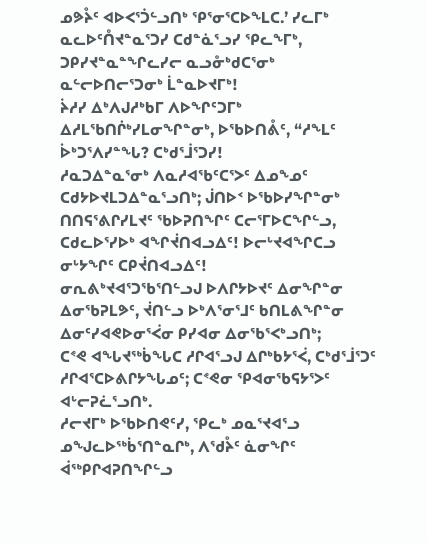ᓄᕗᔧᑦ ᐊᐅᐸᕐᑑᓪᓗᑎᒃ ᕿᕐᓂᕐᑕᐅᖕᒪᑕ.’ ᓯᓚᒥᒃ ᓇᓚᐅᑦᑍᔪᓐᓇᕐᑐᓯ ᑕᑯᓐᓈᕐᓗᓯ ᕿᓚᖕᒥᒃ, ᑐᑭᓯᔪᓐᓇᓐᖏᓚᓯᓕ ᓇᓗᓁᒃᑯᑕᕐᓂᒃ ᓇᓪᓕᐅᑎᓕᕐᑐᓂᒃ ᒫᓐᓇᐅᔪᒥᒃ!
ᔩᓱᓯ ᐃᒃᐱᒍᓱᒃᑲᒥ ᐱᐅᖏᑦᑐᒥᒃ ᐃᓱᒪᖃᑎᒌᒃᓯᒪᓂᖏᓐᓂᒃ, ᐅᖃᐅᑎᕔᑦ, “ᓱᖕᒪᑦ ᐆᒃᑐᕐᐱᓯᓐᖓ? ᑕᒃᑯᕐᒨᕐᑐᓯ!
ᓱᓇᑐᐃᓐᓇᕐᓂᒃ ᐱᓇᓱᐊᖃᑦᑕᕐᐳᑦ ᐃᓄᖕᓄᑦ ᑕᑯᔭᐅᔪᒪᑐᐃᓐᓇᕐᓗᑎᒃ; ᒎᑎᐅᑉ ᐅᖃᐅᓯᖏᓐᓂᒃ ᑎᑎᕋᕐᕕᒋᓯᒪᔪᑦ ᖃᐅᕈᑎᖏᑦ ᑕᓕᕐᒥᐅᑕᖏᓪᓗ, ᑕᑯᓚᐅᕐᓯᐅᒃ ᐊᖏᔫᑎᐊᓗᐃᑦ! ᐅᓕᒡᔪᐊᖏᑕᓗ ᓂᒡᔭᖏᑦ ᑕᑭᔫᑎᐊᓗᐃᑦ!
ᓂᕆᕕᒃᔪᐊᕐᑐᖃᕐᑎᓪᓗᒍ ᐅᐱᒋᔭᐅᔪᑦ ᐃᓂᖏᓐᓂ ᐃᓂᖃᕈᒪᕗᑦ, ᔫᑎᓪᓗ ᐅᒃᐱᕐᓂᕐᒧᑦ ᑲᑎᒪᕕᖏᓐᓂ ᐃᓂᑦᓯᐊᕙᐅᓂᕐᐹᓂ ᑭᓯᐊᓂ ᐃᓂᖃᕐᐸᒃᓗᑎᒃ;
ᑕᕝᕙ ᐊᖓᔪᖅᑳᖓᑕ ᓱᒋᐊᕐᓗᒍ ᐃᒋᒃᑲᔭᕐᐹ, ᑕᒃᑯᕐᒨᕐᑐᑦ ᓱᒋᐊᕐᑕᐅᕕᒋᔭᖓᓄᑦ; ᑕᕝᕙᓂ ᕿᐊᓂᖃᕋᔭᕐᐳᑦ ᐊᒡᓕᕈᓛᕐᓗᑎᒃ.
ᓱᓕᔪᒥᒃ ᐅᖃᐅᑎᕙᑦᓯ, ᕿᓚᒃ ᓄᓇᕐᔪᐊᕐᓗ ᓄᖑᓚᐅᖅᑳᕐᑎᓐᓇᒋᒃ, ᐱᖁᔧᑦ ᓈᓂᖏᑦ ᐋᖅᑭᒋᐊᕈᑎᖏᓪᓗ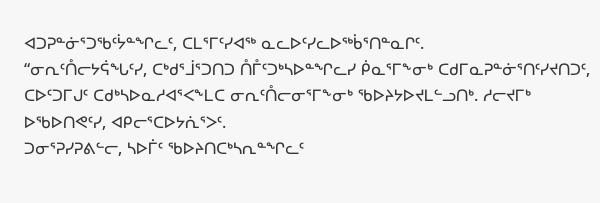ᐊᑐᕈᓐᓃᕐᑐᖃᑦᔮᓐᖏᓚᑦ, ᑕᒪᕐᒥᑦᓯᐊᖅ ᓇᓚᐅᑦᓯᓚᐅᖅᑳᕐᑎᓐᓇᒋᑦ.
“ᓂᕆᑦᑍᓕᔭᕌᖓᑦᓯ, ᑕᒃᑯᕐᒨᕐᑐᑎᑐ ᑍᒤᑦᑐᒃᓴᐅᓐᖏᓚᓯ ᑮᓇᕐᒥᖕᓂᒃ ᑕᑯᒥᓇᕈᓐᓃᕐᑎᑦᓯᔪᑎᑐᑦ, ᑕᐅᑦᑐᒥᒍᑦ ᑕᑯᒃᓴᐅᓇᓱᐊᕐᐸᖕᒪᑕ ᓂᕆᑦᑍᓕᓂᕐᒥᖕᓂᒃ ᖃᐅᔨᔭᐅᔪᒪᓪᓗᑎᒃ. ᓱᓕᔪᒥᒃ ᐅᖃᐅᑎᕙᑦᓯ, ᐊᑭᓕᕐᑕᐅᔭᕇᕐᐳᑦ.
ᑐᓂᕐᕈᓯᕈᕕᓪᓕ, ᓴᐅᒦᑦ ᖃᐅᔨᑎᑕᒃᓴᕆᓐᖏᓚᑦ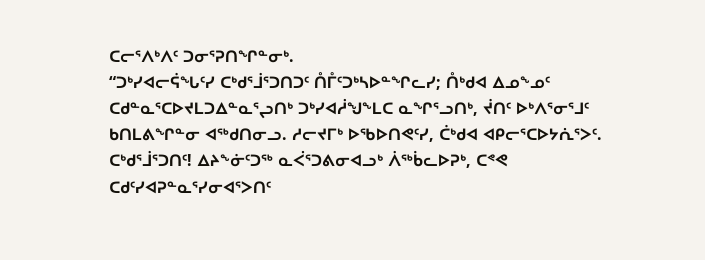ᑕᓕᕐᐱᒃᐱᑦ ᑐᓂᕐᕈᑎᖏᓐᓂᒃ.
“ᑐᒃᓯᐊᓕᕌᖓᑦᓯ ᑕᒃᑯᕐᒨᕐᑐᑎᑐᑦ ᑍᒤᑦᑐᒃᓴᐅᓐᖏᓚᓯ; ᑍᒃᑯᐊ ᐃᓄᖕᓄᑦ ᑕᑯᓐᓇᕐᑕᐅᔪᒪᑐᐃᓐᓇᕐᖢᑎᒃ ᑐᒃᓯᐊᓲᖑᖕᒪᑕ ᓇᖏᕐᓗᑎᒃ, ᔫᑎᑦ ᐅᒃᐱᕐᓂᕐᒧᑦ ᑲᑎᒪᕕᖏᓐᓂ ᐊᖅᑯᑎᓂᓗ. ᓱᓕᔪᒥᒃ ᐅᖃᐅᑎᕙᑦᓯ, ᑖᒃᑯᐊ ᐊᑭᓕᕐᑕᐅᔭᕇᕐᐳᑦ.
ᑕᒃᑯᕐᒨᕐᑐᑎᑦ! ᐃᔨᖕᓃᑦᑐᖅ ᓇᐹᕐᑐᕕᓂᐊᓗᒃ ᐲᖅᑳᓚᐅᕈᒃ, ᑕᕝᕙ ᑕᑯᑦᓯᐊᕈᓐᓇᕐᓯᓂᐊᕐᐳᑎᑦ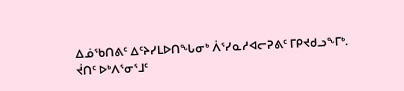ᐃᓅᖃᑎᕕᑦ ᐃᑦᔨᓯᒪᐅᑎᖓᓂᒃ ᐲᕐᓯᓇᓱᐊᓕᕈᕕᑦ ᒥᑭᔪᑯᓗᖕᒥᒃ.
ᔫᑎᑦ ᐅᒃᐱᕐᓂᕐᒧᑦ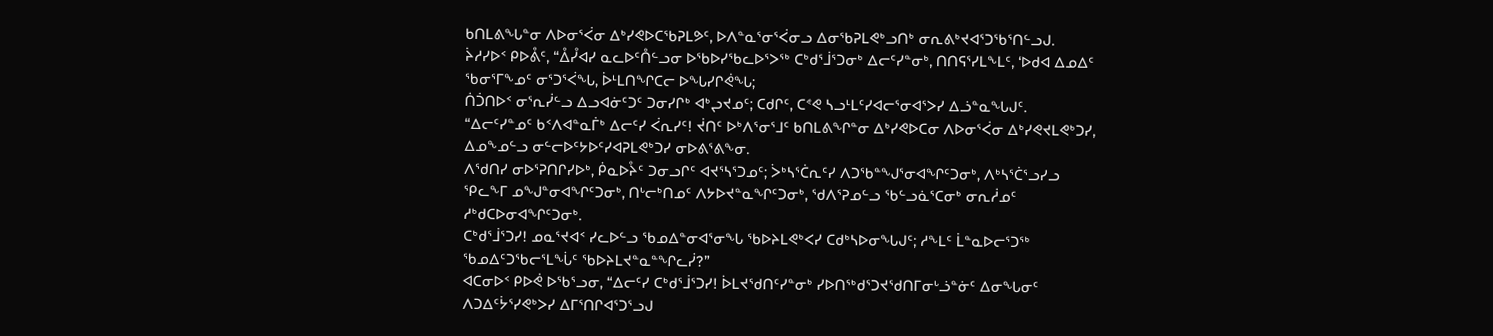ᑲᑎᒪᕕᖓᓐᓂ ᐱᐅᓂᕐᐹᓂ ᐃᒃᓯᕙᐅᑕᖃᕈᒪᕗᑦ, ᐅᐱᓐᓇᕐᓂᕐᐹᓂᓗ ᐃᓂᖃᕈᒪᕙᒃᓗᑎᒃ ᓂᕆᕕᒃᔪᐊᕐᑐᖃᕐᑎᓪᓗᒍ.
ᔩᓱᓯᐅᑉ ᑭᐅᕔᑦ, “ᐂᓮᐊᓯ ᓇᓚᐅᑦᑍᓪᓗᓂ ᐅᖃᐅᓯᖃᓚᐅᕐᐳᖅ ᑕᒃᑯᕐᒨᕐᑐᓂᒃ ᐃᓕᑦᓯᓐᓂᒃ, ᑎᑎᕋᕐᓯᒪᖕᒪᑦ, ‘ᐅᑯᐊ ᐃᓄᐃᑦ ᖃᓂᕐᒥᖕᓄᑦ ᓂᕐᑐᕐᐹᖓ, ᐆᒻᒪᑎᖏᑕᓕ ᐅᖓᓯᒋᕚᖓ;
ᑏᑑᑎᐅᑉ ᓂᕐᕆᓰᓪᓗ ᐃᓗᐊᓃᑦᑐᑦ ᑐᓂᓯᒋᒃ ᐊᒃᖢᔪᓄᑦ; ᑕᑯᒋᑦ, ᑕᕝᕙ ᓴᓗᒻᒪᑦᓯᐊᓕᕐᓂᐊᕐᐳᓯ ᐃᓘᓐᓇᖓᒍᑦ.
“ᐃᓕᑦᓯᓐᓄᑦ ᑲᑉᐱᐊᓐᓇᒦᒃ ᐃᓕᑦᓯ ᐹᕆᓯᑦ! ᔫᑎᑦ ᐅᒃᐱᕐᓂᕐᒧᑦ ᑲᑎᒪᕕᖏᓐᓂ ᐃᒃᓯᕙᐅᑕᓂ ᐱᐅᓂᕐᐹᓂ ᐃᒃᓯᕙᔪᒪᕙᒃᑐᓯ, ᐃᓄᖕᓄᓪᓗ ᓂᓪᓕᐅᑦᔭᐅᑦᓯᐊᕈᒪᕙᒃᑐᓯ ᓂᐅᕕᕐᕕᖕᓂ.
ᐱᖁᑎᓯ ᓂᐅᕐᕈᑎᒋᓯᐅᒃ, ᑮᓇᐅᔧᑦ ᑐᓂᓗᒋᑦ ᐊᔪᕐᓴᕐᑐᓄᑦ; ᐴᒃᓴᕐᑖᕆᑦᓯ ᐱᑐᖃᓐᖑᕐᓂᐊᖏᑦᑐᓂᒃ, ᐱᒃᓴᕐᑖᕐᓗᓯᓗ ᕿᓚᖕᒥ ᓄᖑᓐᓂᐊᖏᑦᑐᓂᒃ, ᑎᒡᓕᒃᑎᓄᑦ ᐱᔭᐅᔪᓐᓇᖏᑦᑐᓂᒃ, ᖁᐱᕐᕈᓄᓪᓗ ᖃᓪᓗᓈᕐᑕᓂᒃ ᓂᕆᓲᓄᑦ ᓱᒃᑯᑕᐅᓂᐊᖏᑦᑐᓂᒃ.
ᑕᒃᑯᕐᒨᕐᑐᓯ! ᓄᓇᕐᔪᐊᑉ ᓯᓚᐅᓪᓗ ᖃᓄᐃᓐᓂᐊᕐᓂᖓ ᖃᐅᔨᒪᕙᒃᐸᓯ ᑕᑯᒃᓴᐅᓂᖓᒍᑦ; ᓱᖕᒪᑦ ᒫᓐᓇᐅᓕᕐᑐᖅ ᖃᓄᐃᑦᑐᖃᓕᕐᒪᖔᑦ ᖃᐅᔨᒪᔪᓐᓇᓐᖏᓚᓰ?”
ᐊᑕᓂᐅᑉ ᑭᐅᕚ ᐅᖃᕐᓗᓂ, “ᐃᓕᑦᓯ ᑕᒃᑯᕐᒨᕐᑐᓯ! ᐆᒪᔪᖁᑎᑦᓯᓐᓂᒃ ᓯᐅᑎᖅᑯᕐᑐᔪᖁᑎᒥᓂᒡᓘᓐᓃᑦ ᐃᓂᖓᓂᑦ ᐱᑐᐃᑦᔮᕐᓯᕙᒃᐳᓯ ᐃᒥᕐᑎᒋᐊᕐᑐᕐᓗᒍ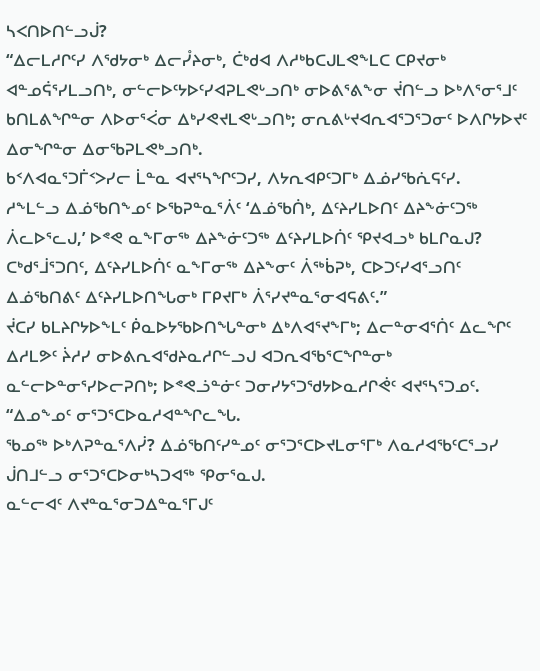ᓴᐸᑎᐅᑎᓪᓗᒎ?
“ᐃᓕᒪᓱᒋᑦᓯ ᐱᖁᔭᓂᒃ ᐃᓕᓮᔨᓂᒃ, ᑖᒃᑯᐊ ᐱᓱᒃᑲᑕᒍᒪᕙᖕᒪᑕ ᑕᑭᔪᓂᒃ ᐊᓐᓄᕌᕐᓯᒪᓗᑎᒃ, ᓂᓪᓕᐅᑦᔭᐅᑦᓯᐊᕈᒪᕙᒡᓗᑎᒃ ᓂᐅᕕᕐᕕᖕᓂ ᔫᑎᓪᓗ ᐅᒃᐱᕐᓂᕐᒧᑦ ᑲᑎᒪᕕᖏᓐᓂ ᐱᐅᓂᕐᐹᓂ ᐃᒃᓯᕙᔪᒪᕙᒡᓗᑎᒃ; ᓂᕆᕕᒡᔪᐊᕆᐊᕐᑐᕐᑐᓂᑦ ᐅᐱᒋᔭᐅᔪᑦ ᐃᓂᖏᓐᓂ ᐃᓂᖃᕈᒪᕙᒃᓗᑎᒃ.
ᑲᑉᐱᐊᓇᕐᑐᒦᑉᐳᓯᓕ ᒫᓐᓇ ᐊᔪᕐᓴᖏᑦᑐᓯ, ᐱᔭᕆᐊᑭᑦᑐᒥᒃ ᐃᓅᓯᖃᕇᕋᑦᓯ.
ᓱᖕᒪᓪᓗ ᐃᓅᖃᑎᖕᓄᑦ ᐅᖃᕈᓐᓇᕐᐲᑦ ‘ᐃᓅᖃᑏᒃ, ᐃᑦᔨᓯᒪᐅᑎᑦ ᐃᔨᖕᓃᑦᑐᖅ ᐲᓚᐅᕐᓚᒍ,’ ᐅᕝᕙ ᓇᖕᒥᓂᖅ ᐃᔨᖕᓃᑦᑐᖅ ᐃᑦᔨᓯᒪᐅᑏᑦ ᕿᔪᐊᓗᒃ ᑲᒪᒋᓇᒍ? ᑕᒃᑯᕐᒨᕐᑐᑎᑦ, ᐃᑦᔨᓯᒪᐅᑏᑦ ᓇᖕᒥᓂᖅ ᐃᔨᖕᓂᑦ ᐲᖅᑳᕈᒃ, ᑕᐅᑐᑦᓯᐊᕐᓗᑎᑦ ᐃᓅᖃᑎᕕᑦ ᐃᑦᔨᓯᒪᐅᑎᖓᓂᒃ ᒥᑭᔪᒥᒃ ᐲᕐᓯᔪᓐᓇᕐᓂᐊᕋᕕᑦ.”
ᔫᑕᓯ ᑲᒪᔨᒋᔭᐅᖕᒪᑦ ᑮᓇᐅᔭᖃᐅᑎᖓᓐᓂᒃ ᐃᒃᐱᐊᕐᔪᖕᒥᒃ; ᐃᓕᓐᓂᐊᕐᑏᑦ ᐃᓚᖏᑦ ᐃᓱᒪᕗᑦ ᔩᓱᓯ ᓂᐅᕕᕆᐊᖁᔨᓇᓱᒋᓪᓗᒍ ᐊᑐᕆᐊᖃᕐᑕᖏᓐᓂᒃ ᓇᓪᓕᐅᓐᓂᕐᓯᐅᓕᕈᑎᒃ; ᐅᕝᕙᓘᓐᓃᑦ ᑐᓂᓯᔭᕐᑐᖁᔭᐅᓇᓱᒋᕚᑦ ᐊᔪᕐᓴᕐᑐᓄᑦ.
“ᐃᓄᖕᓄᑦ ᓂᕐᑐᕐᑕᐅᓇᓱᐊᓐᖏᓚᖓ.
ᖃᓄᖅ ᐅᒃᐱᕈᓐᓇᕐᐱᓰ? ᐃᓅᖃᑎᑦᓯᓐᓄᑦ ᓂᕐᑐᕐᑕᐅᔪᒪᓂᕐᒥᒃ ᐱᓇᓱᐊᖃᑦᑕᕐᓗᓯ ᒎᑎᒧᓪᓗ ᓂᕐᑐᕐᑕᐅᓂᒃᓴᑐᐊᖅ ᕿᓂᕐᓇᒍ.
ᓇᓪᓕᐊᑦ ᐱᔪᓐᓇᕐᓂᑐᐃᓐᓇᕐᒥᒍᑦ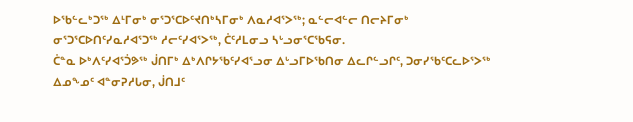ᐅᖃᓪᓚᒃᑐᖅ ᐃᒻᒥᓂᒃ ᓂᕐᑐᕐᑕᐅᑦᔪᑎᒃᓴᒥᓂᒃ ᐱᓇᓱᐊᕐᐳᖅ; ᓇᓪᓕᐊᓪᓕ ᑎᓕᔨᒥᓂᒃ ᓂᕐᑐᕐᑕᐅᑎᑦᓯᓇᓱᐊᕐᑐᖅ ᓱᓕᑦᓯᐊᕐᐳᖅ, ᑖᑦᓱᒪᓂᓗ ᓴᒡᓗᓂᕐᑕᖃᕋᓂ.
ᑖᓐᓇ ᐅᒃᐱᑦᓯᐊᕐᑑᕗᖅ ᒎᑎᒥᒃ ᐃᒃᐱᒋᔭᖃᑦᓯᐊᕐᓗᓂ ᐃᒡᓗᒥᐅᖃᑎᓂ ᐃᓚᒋᓪᓗᒋᑦ, ᑐᓂᓯᖃᑦᑕᓚᐅᕐᐳᖅ ᐃᓄᖕᓄᑦ ᐊᓐᓂᕈᓱᒐᓂ, ᒎᑎᒧᑦ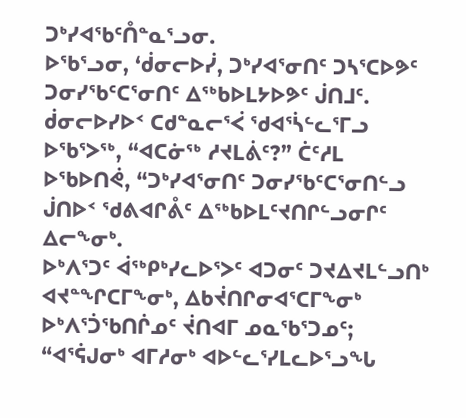ᑐᒃᓯᐊᖃᑦᑍᓐᓇᕐᓗᓂ.
ᐅᖃᕐᓗᓂ, ‘ᑰᓂᓕᐅᓰ, ᑐᒃᓯᐊᕐᓂᑎᑦ ᑐᓴᕐᑕᐅᕗᑦ ᑐᓂᓯᖃᑦᑕᕐᓂᑎᑦ ᐃᖅᑲᐅᒪᔭᐅᕗᑦ ᒎᑎᒧᑦ.
ᑰᓂᓕᐅᓯᐅᑉ ᑕᑯᓐᓇᓕᕐᐹ ᖁᐊᕐᓵᓪᓚᕐᒥᓗ ᐅᖃᕐᐳᖅ, “ᐊᑕᓃᖅ ᓱᔪᒪᕖᑦ?” ᑖᑦᓱᒪ ᐅᖃᐅᑎᕚ, “ᑐᒃᓯᐊᕐᓂᑎᑦ ᑐᓂᓯᖃᑦᑕᕐᓂᑎᓪᓗ ᒎᑎᐅᑉ ᖁᕕᐊᒋᕔᑦ ᐃᖅᑲᐅᒪᑦᔪᑎᒋᓪᓗᓂᒋᑦ ᐃᓕᖕᓂᒃ.
ᐅᒃᐱᕐᑐᑦ ᐋᖅᑭᒃᓯᓚᐅᕐᐳᑦ ᐊᑐᓂᑦ ᑐᔪᐃᔪᒪᓪᓗᑎᒃ ᐊᔪᓐᖏᑕᒥᖕᓂᒃ, ᐃᑲᔫᑎᒋᓂᐊᕐᑕᒥᖕᓂᒃ ᐅᒃᐱᕐᑑᖃᑎᒌᓄᑦ ᔫᑎᐊᒥ ᓄᓇᖃᕐᑐᓄᑦ;
“ᐊᕐᕌᒍᓂᒃ ᐊᒥᓱᓂᒃ ᐊᐅᓪᓚᕐᓯᒪᓚᐅᕐᓗᖓ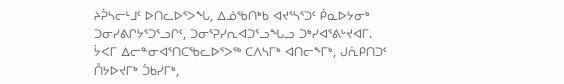ᔨᕉᓴᓕᒻᒧᑦ ᐅᑎᓚᐅᕐᐳᖓ, ᐃᓅᖃᑎᒃᑲ ᐊᔪᕐᓴᕐᑐᑦ ᑮᓇᐅᔭᓂᒃ ᑐᓂᓯᕕᒋᔭᕐᑐᕐᓗᒋᑦ, ᑐᓂᕐᕈᓯᕆᐊᑐᕐᓗᖓᓗ ᑐᒃᓯᐊᕐᕕᒡᔪᐊᒥ.
ᔮᐸᒥ ᐃᓕᓐᓂᐊᕐᑎᑕᖃᓚᐅᕐᐳᖅ ᑕᐱᓴᒥᒃ ᐊᑎᓕᖕᒥᒃ, ᒍᕇᑭᑎᑐᑦ ᑍᔭᐅᔪᒥᒃ ᑑᑲᓯᒥᒃ,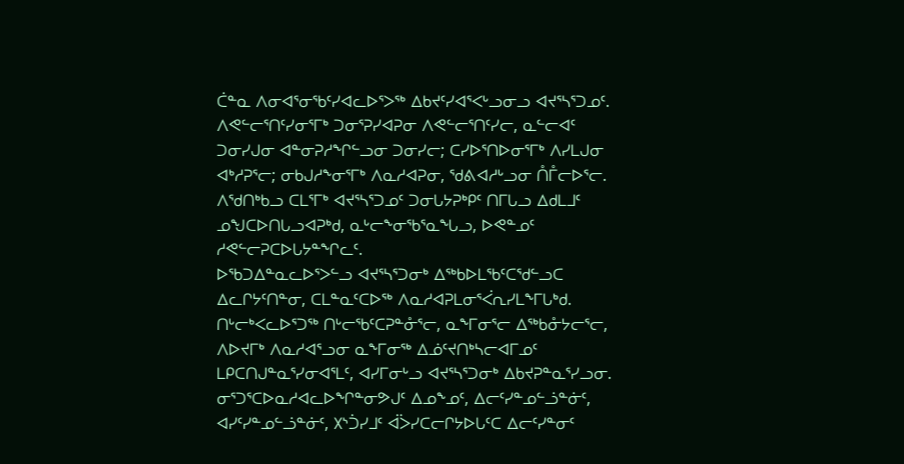ᑖᓐᓇ ᐱᓂᐊᕐᓂᖃᑦᓯᐊᓚᐅᕐᐳᖅ ᐃᑲᔪᑦᓯᐊᕐᐸᒡᓗᓂᓗ ᐊᔪᕐᓴᕐᑐᓄᑦ.
ᐱᕙᓪᓕᕐᑎᑦᓯᓂᕐᒥᒃ ᑐᓂᕐᕈᓯᐊᕈᓂ ᐱᕙᓪᓕᕐᑎᑦᓯᓕ, ᓇᓪᓕᐊᑦ ᑐᓂᓯᒍᓂ ᐊᓐᓂᕈᓱᖏᓪᓗᓂ ᑐᓂᓯᓕ; ᑕᓯᐅᕐᑎᐅᓂᕐᒥᒃ ᐱᓯᒪᒍᓂ ᐊᒃᓱᕈᕐᓕ; ᓂᑲᒍᓱᖕᓂᕐᒥᒃ ᐱᓇᓱᐊᕈᓂ, ᖁᕕᐊᓱᒡᓗᓂ ᑍᒤᓕᐅᕐᓕ.
ᐱᖁᑎᒃᑲᓗ ᑕᒪᕐᒥᒃ ᐊᔪᕐᓴᕐᑐᓄᑦ ᑐᓂᒐᔭᕈᒃᑭᑦ ᑎᒥᒐᓗ ᐃᑯᒪᒧᑦ ᓄᖑᑕᐅᑎᒐᓗᐊᕈᒃᑯ, ᓇᒡᓕᖕᓂᖃᕐᓇᖓᓗ, ᐅᕙᓐᓄᑦ ᓱᕙᓪᓕᕈᑕᐅᒐᔭᓐᖏᓚᑦ.
ᐅᖃᑐᐃᓐᓇᓚᐅᕐᐳᓪᓗ ᐊᔪᕐᓴᕐᑐᓂᒃ ᐃᖅᑲᐅᒪᖃᑦᑕᖁᓪᓗᑕ ᐃᓚᒋᔭᑦᑎᓐᓂ, ᑕᒪᓐᓇᑦᑕᐅᖅ ᐱᓇᓱᐊᕈᒪᓂᕐᐹᕆᓯᒪᖕᒥᒐᒃᑯ.
ᑎᒡᓕᒃᐸᓚᐅᕐᑐᖅ ᑎᒡᓕᖃᑦᑕᕈᓐᓁᕐᓕ, ᓇᖕᒥᓂᕐᓕ ᐃᖅᑲᓁᔭᓕᕐᓕ, ᐱᐅᔪᒥᒃ ᐱᓇᓱᐊᕐᓗᓂ ᓇᖕᒥᓂᖅ ᐃᓅᑦᔪᑎᒃᓴᓕᐊᒥᓄᑦ ᒪᑭᑕᑎᒍᓐᓇᕐᓯᓂᐊᕐᒪᑦ, ᐊᓯᒥᓂᒡᓗ ᐊᔪᕐᓴᕐᑐᓂᒃ ᐃᑲᔪᕈᓐᓇᕐᓯᓗᓂ.
ᓂᕐᑐᕐᑕᐅᓇᓱᐊᓚᐅᖏᓐᓂᕗᒍᑦ ᐃᓄᖕᓄᑦ, ᐃᓕᑦᓯᓐᓄᓪᓘᓐᓃᑦ, ᐊᓯᑦᓯᓐᓄᓪᓘᓐᓃᑦ, ᙭ᔅᑑᓯᒧᑦ ᐋᐴᓯᑕᓕᒋᔭᐅᒐᑦᑕ ᐃᓕᑦᓯᓐᓂᑦ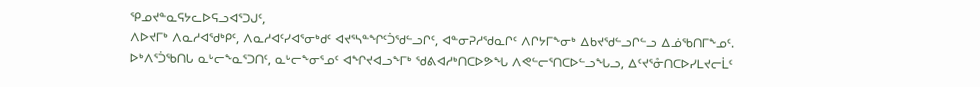ᕿᓄᔪᓐᓇᕋᔭᓚᐅᕋᓗᐊᕐᑐᒍᑦ,
ᐱᐅᔪᒥᒃ ᐱᓇᓱᐊᖁᒃᑭᑦ, ᐱᓇᓱᐊᑦᓯᐊᕐᓂᒃᑯᑦ ᐊᔪᕐᓴᓐᖏᑦᑑᖁᓪᓗᒋᑦ, ᐊᓐᓂᕈᓱᖁᓇᒋᑦ ᐱᒋᔭᒥᖕᓂᒃ ᐃᑲᔪᖁᓪᓗᒋᓪᓗ ᐃᓅᖃᑎᒥᖕᓄᑦ.
ᐅᒃᐱᕐᑑᖃᑎᒐ ᓇᒡᓕᖕᓇᕐᑐᑎᑦ, ᓇᒡᓕᖕᓂᕐᓄᑦ ᐊᖏᔪᐊᓗᖕᒥᒃ ᖁᕕᐊᓱᒃᑎᑕᐅᕗᖓ ᐱᕙᓪᓕᕐᑎᑕᐅᓪᓗᖓᓗ, ᐃᑦᔪᕐᓁᑎᑕᐅᓯᒪᔪᓕᒫᑦ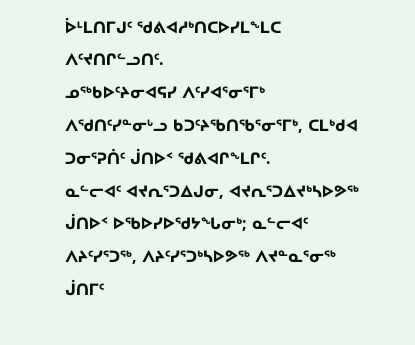ᐆᒻᒪᑎᒥᒍᑦ ᖁᕕᐊᓱᒃᑎᑕᐅᓯᒪᖕᒪᑕ ᐱᑦᔪᑎᒋᓪᓗᑎᑦ.
ᓄᖅᑲᐅᑦᔨᓂᐊᕋᓯ ᐱᑦᓯᐊᕐᓂᕐᒥᒃ ᐱᖁᑎᑦᓯᓐᓂᒡᓗ ᑲᑐᑦᔨᖃᑎᖃᕐᓂᕐᒥᒃ, ᑕᒪᒃᑯᐊ ᑐᓂᕐᕈᑏᑦ ᒎᑎᐅᑉ ᖁᕕᐊᒋᖕᒪᒋᑦ.
ᓇᓪᓕᐊᑦ ᐊᔪᕆᕐᑐᐃᒍᓂ, ᐊᔪᕆᕐᑐᐃᔪᒃᓴᐅᕗᖅ ᒎᑎᐅᑉ ᐅᖃᐅᓯᐅᖁᔭᖓᓂᒃ; ᓇᓪᓕᐊᑦ ᐱᔨᑦᓯᕐᑐᖅ, ᐱᔨᑦᓯᕐᑐᒃᓴᐅᕗᖅ ᐱᔪᓐᓇᕐᓂᖅ ᒎᑎᒥᑦ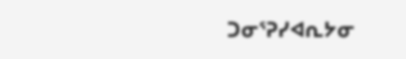ᑐᓂᕐᕈᓯᐊᕆᔭᓂ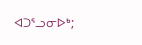ᐊᑐᕐᓗᓂᐅᒃ;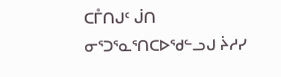ᑕᒤᑎᒍᑦ ᒎᑎ ᓂᕐᑐᕐᓇᕐᑎᑕᐅᖁᓪᓗᒍ ᔩᓱᓯ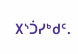᙭ᔅᑑᓯᒃᑯᑦ.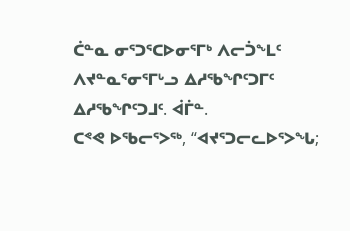ᑖᓐᓇ ᓂᕐᑐᕐᑕᐅᓂᕐᒥᒃ ᐱᓕᑑᖕᒪᑦ ᐱᔪᓐᓇᕐᓂᕐᒥᒡᓗ ᐃᓱᖃᖏᑦᑐᒥᑦ ᐃᓱᖃᖏᑦᑐᒧᑦ. ᐋᒦᓐ.
ᑕᕝᕙ ᐅᖃᓕᕐᐳᖅ, “ᐊᔪᕐᑐᓕᓚᐅᕐᐳᖓ;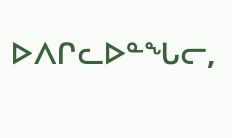ᐅᐱᒋᓚᐅᓐᖓᓕ,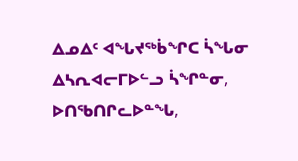ᐃᓄᐃᑦ ᐊᖓᔪᖅᑳᖏᑕ ᓵᖓᓂ ᐃᓴᕆᐊᓕᒥᐅᓪᓗ ᓵᖏᓐᓂ, ᐅᑎᖃᑎᒋᓚᐅᓐᖓ,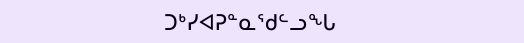ᑐᒃᓯᐊᕈᓐᓇᖁᓪᓗᖓ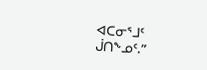ᐊᑕᓂᕐᒧᑦ ᒎᑎᖕᓄᑦ.”